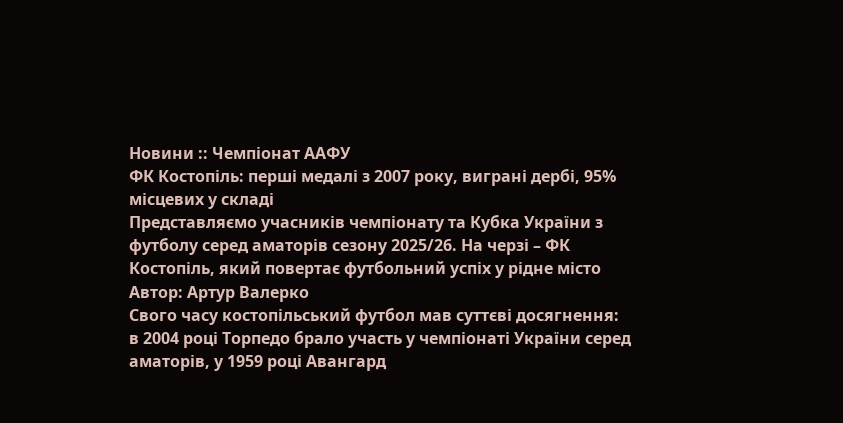Новини :: Чемпіонат ААФУ
ФК Костопіль: перші медалі з 2007 року, виграні дербі, 95% місцевих у складі
Представляємо учасників чемпіонату та Кубка України з футболу серед аматорів сезону 2025/26. На черзі – ФК Костопіль, який повертає футбольний успіх у рідне місто
Автор: Артур Валерко
Свого часу костопільський футбол мав суттєві досягнення: в 2004 році Торпедо брало участь у чемпіонаті України серед аматорів, у 1959 році Авангард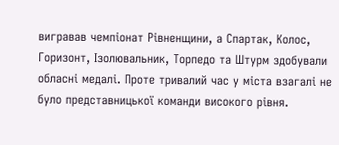вигравав чемпіонат Рівненщини, а Спартак, Колос, Горизонт, Ізолювальник, Торпедо та Штурм здобували обласні медалі. Проте тривалий час у міста взагалі не було представницької команди високого рівня.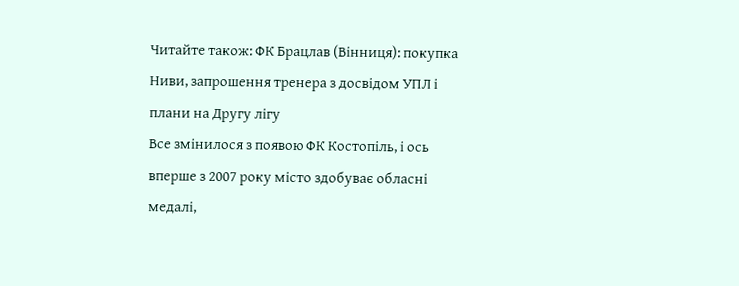Читайте також: ФК Брацлав (Вінниця): покупка Ниви, запрошення тренера з досвідом УПЛ і плани на Другу лігу
Все змінилося з появою ФК Костопіль, і ось вперше з 2007 року місто здобуває обласні медалі,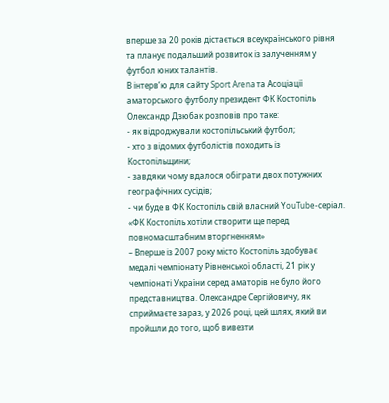вперше за 20 років дістається всеукраїнського рівня та планує подальший розвиток із залученням у футбол юних талантів.
В інтерв’ю для сайту Sport Arena та Асоціації аматорського футболу президент ФК Костопіль Олександр Дзюбак розповів про таке:
- як відроджували костопільський футбол;
- хто з відомих футболістів походить із Костопільщини;
- завдяки чому вдалося обіграти двох потужних географічних сусідів;
- чи буде в ФК Костопіль свій власний YouTube-серіал.
«ФК Костопіль хотіли створити ще перед повномасштабним вторгненням»
– Вперше із 2007 року місто Костопіль здобуває медалі чемпіонату Рівненської області, 21 рік у чемпіонаті України серед аматорів не було його представництва. Олександре Сергійовичу, як сприймаєте зараз, у 2026 році, цей шлях, який ви пройшли до того, щоб вивезти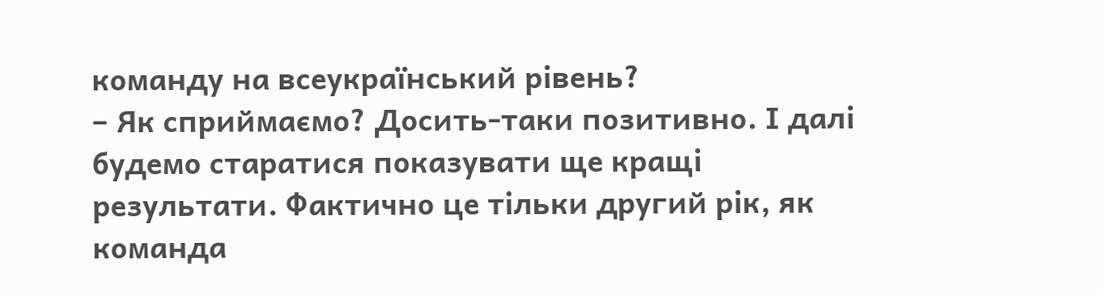команду на всеукраїнський рівень?
– Як сприймаємо? Досить-таки позитивно. І далі будемо старатися показувати ще кращі результати. Фактично це тільки другий рік, як команда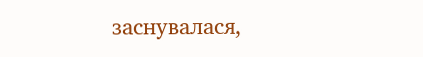заснувалася,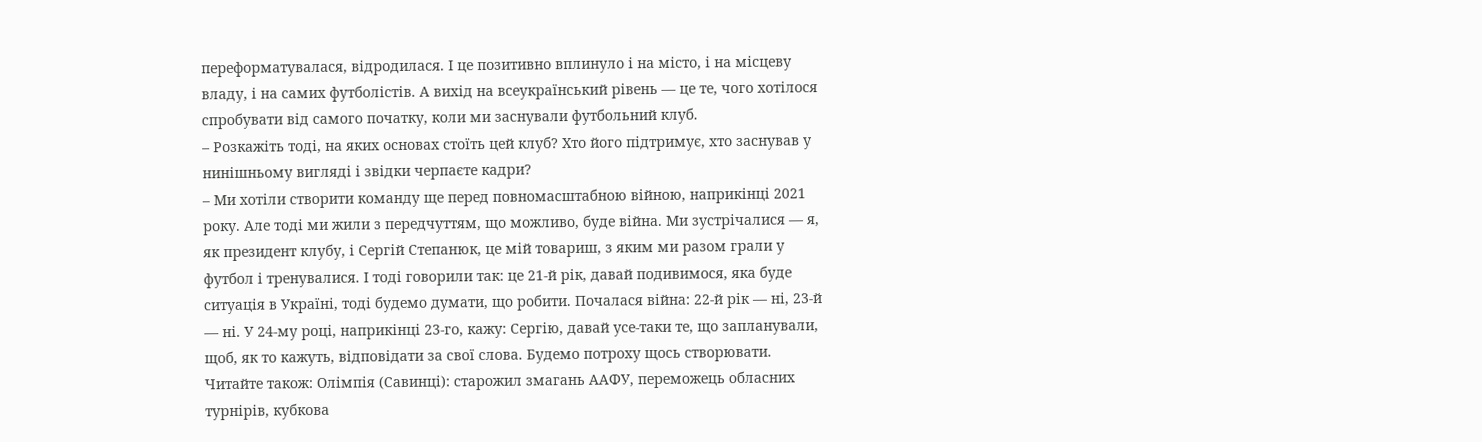переформатувалася, відродилася. І це позитивно вплинуло і на місто, і на місцеву владу, і на самих футболістів. А вихід на всеукраїнський рівень — це те, чого хотілося спробувати від самого початку, коли ми заснували футбольний клуб.
– Розкажіть тоді, на яких основах стоїть цей клуб? Хто його підтримує, хто заснував у нинішньому вигляді і звідки черпаєте кадри?
– Ми хотіли створити команду ще перед повномасштабною війною, наприкінці 2021 року. Але тоді ми жили з передчуттям, що можливо, буде війна. Ми зустрічалися — я, як президент клубу, і Сергій Степанюк, це мій товариш, з яким ми разом грали у футбол і тренувалися. І тоді говорили так: це 21-й рік, давай подивимося, яка буде ситуація в Україні, тоді будемо думати, що робити. Почалася війна: 22-й рік — ні, 23-й — ні. У 24-му році, наприкінці 23-го, кажу: Сергію, давай усе-таки те, що запланували, щоб, як то кажуть, відповідати за свої слова. Будемо потроху щось створювати.
Читайте також: Олімпія (Савинці): старожил змагань ААФУ, переможець обласних турнірів, кубкова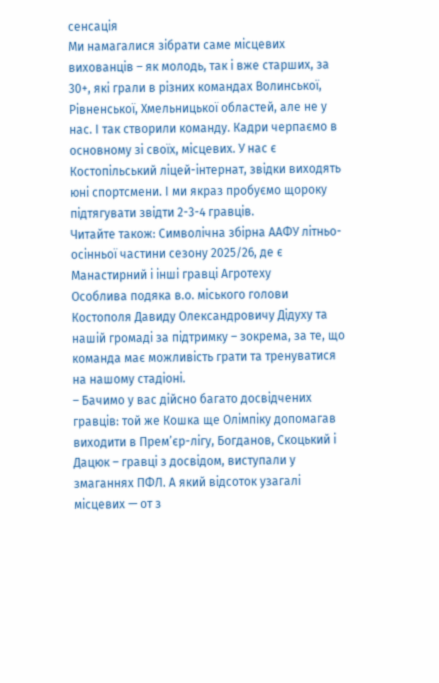сенсація
Ми намагалися зібрати саме місцевих вихованців – як молодь, так і вже старших, за 30+, які грали в різних командах Волинської, Рівненської, Хмельницької областей, але не у нас. І так створили команду. Кадри черпаємо в основному зі своїх, місцевих. У нас є Костопільський ліцей-інтернат, звідки виходять юні спортсмени. І ми якраз пробуємо щороку підтягувати звідти 2-3-4 гравців.
Читайте також: Символічна збірна ААФУ літньо-осінньої частини сезону 2025/26, де є Манастирний і інші гравці Агротеху
Особлива подяка в.о. міського голови Костополя Давиду Олександровичу Дідуху та нашій громаді за підтримку – зокрема, за те, що команда має можливість грати та тренуватися на нашому стадіоні.
– Бачимо у вас дійсно багато досвідчених гравців: той же Кошка ще Олімпіку допомагав виходити в Прем’єр-лігу, Богданов, Скоцький і Дацюк – гравці з досвідом, виступали у змаганнях ПФЛ. А який відсоток узагалі місцевих — от з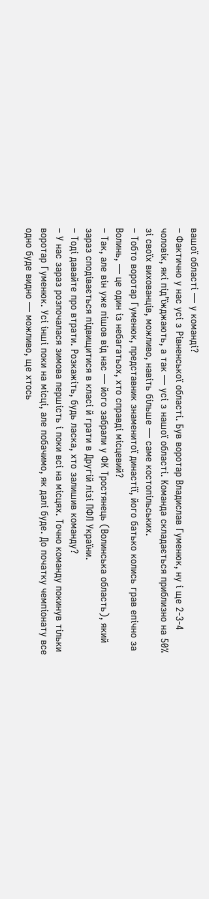вашої області — у команді?
– Фактично у нас усі з Рівненської області. Був воротар Владислав Гуменюк, ну і ще 2-3-4 чоловік, які під’їжджають, а так — усі з нашої області. Команда складається приблизно на 50% зі своїх вихованців, можливо, навіть більше — саме костопільських.
– Тобто воротар Гуменюк, представник знаменитої династії, його батько колись грав епічно за Волинь, — це один із небагатьох, хто справді місцевий?
– Так, але він уже пішов від нас — його забрали у ФК Тростянець (Волинська область), який зараз сподівається підвищитися в класі й грати в Другій лізі ПФЛ України.
– Тоді давайте про втрати. Розкажіть, будь ласка, хто залишив команду?
– У нас зараз розпочалася зимова першість і поки всі на місцях. Точно команду покинув тільки воротар Гуменюк. Усі інші поки на місці, але побачимо, як далі буде. До початку чемпіонату все одно буде видно — можливо, ще хтось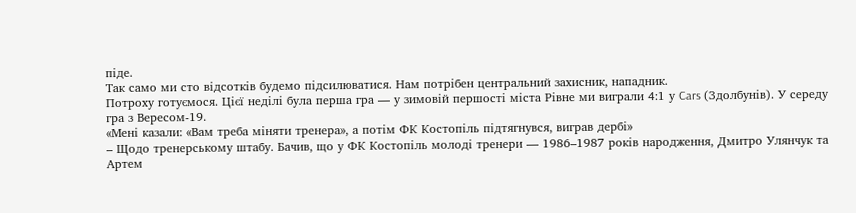піде.
Так само ми сто відсотків будемо підсилюватися. Нам потрібен центральний захисник, нападник.
Потроху готуємося. Цієї неділі була перша гра — у зимовій першості міста Рівне ми виграли 4:1 у Cars (Здолбунів). У середу гра з Вересом-19.
«Мені казали: «Вам треба міняти тренера», а потім ФК Костопіль підтягнувся, виграв дербі»
– Щодо тренерському штабу. Бачив, що у ФК Костопіль молоді тренери — 1986–1987 років народження, Дмитро Улянчук та Артем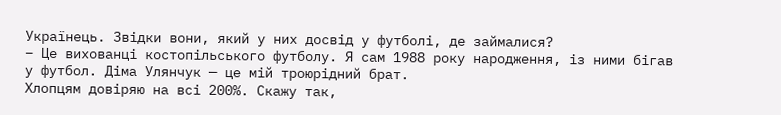Українець. Звідки вони, який у них досвід у футболі, де займалися?
– Це вихованці костопільського футболу. Я сам 1988 року народження, із ними бігав у футбол. Діма Улянчук — це мій троюрідний брат.
Хлопцям довіряю на всі 200%. Скажу так,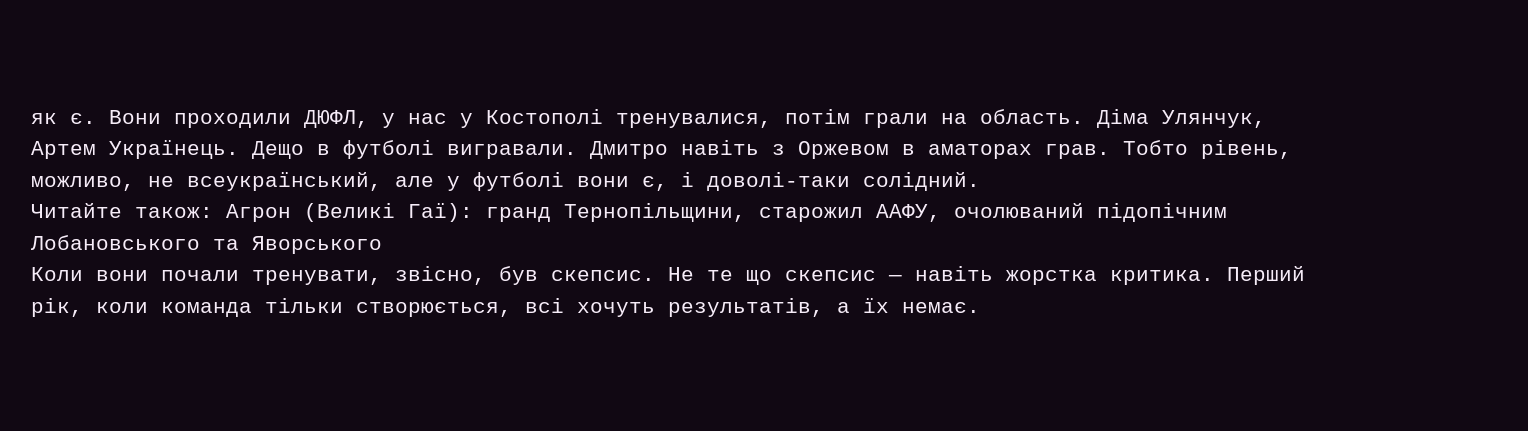як є. Вони проходили ДЮФЛ, у нас у Костополі тренувалися, потім грали на область. Діма Улянчук, Артем Українець. Дещо в футболі вигравали. Дмитро навіть з Оржевом в аматорах грав. Тобто рівень, можливо, не всеукраїнський, але у футболі вони є, і доволі-таки солідний.
Читайте також: Агрон (Великі Гаї): гранд Тернопільщини, старожил ААФУ, очолюваний підопічним Лобановського та Яворського
Коли вони почали тренувати, звісно, був скепсис. Не те що скепсис — навіть жорстка критика. Перший рік, коли команда тільки створюється, всі хочуть результатів, а їх немає.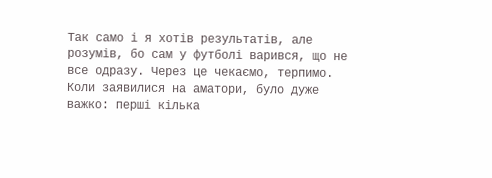Так само і я хотів результатів, але розумів, бо сам у футболі варився, що не все одразу. Через це чекаємо, терпимо.
Коли заявилися на аматори, було дуже важко: перші кілька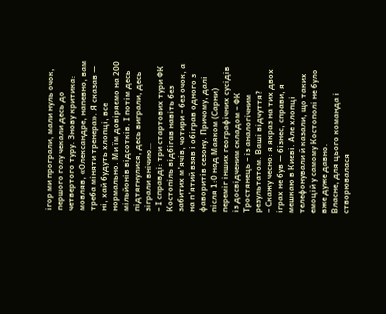ігор ми програли, мали нуль очок, першого голу чекали десь до четвертого туру. Знову критика: мовляв, «Олександре, напевно, вам треба міняти тренера». Я сказав — ні, хай будуть хлопці, все нормально. Ми їм довіряємо на 200 мільйонів відсотків. І потім десь підтягнулися, десь виграли, десь зіграли внічию…
– І справді: три стартових тури ФК Костопіль відбігав навіть без забитих м’ячів, чотири – без очок, а на п’ятий взяв і обіграв одного з фаворитів сезону. Причому, далі після 1:0 над Маяком (Сарни) переміг інших географічних сусідів із досвідченим складом – ФК Тростянець – із аналогічним результатом. Ваші відчуття?
– Скажу чесно: я якраз на тих двох іграх не був — бізнес, справи, я мешкаю в Києві. Але хлопці телефонували й казали, що таких емоцій у самому Костополі не було вже дуже давно.
Власне, для цього команда і створювалася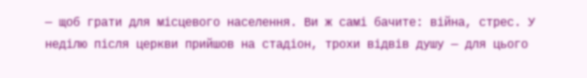— щоб грати для місцевого населення. Ви ж самі бачите: війна, стрес. У неділю після церкви прийшов на стадіон, трохи відвів душу — для цього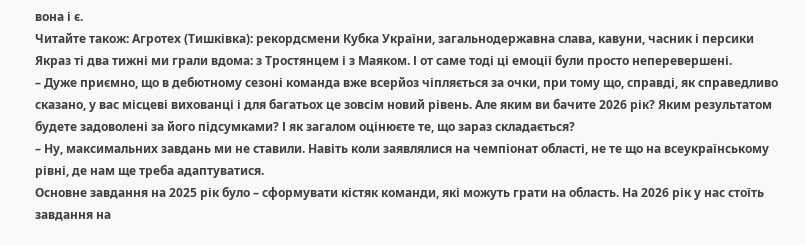вона і є.
Читайте також: Агротех (Тишківка): рекордсмени Кубка України, загальнодержавна слава, кавуни, часник і персики
Якраз ті два тижні ми грали вдома: з Тростянцем і з Маяком. І от саме тоді ці емоції були просто неперевершені.
– Дуже приємно, що в дебютному сезоні команда вже всерйоз чіпляється за очки, при тому що, справді, як справедливо сказано, у вас місцеві вихованці і для багатьох це зовсім новий рівень. Але яким ви бачите 2026 рік? Яким результатом будете задоволені за його підсумками? І як загалом оцінюєте те, що зараз складається?
– Ну, максимальних завдань ми не ставили. Навіть коли заявлялися на чемпіонат області, не те що на всеукраїнському рівні, де нам ще треба адаптуватися.
Основне завдання на 2025 рік було – сформувати кістяк команди, які можуть грати на область. На 2026 рік у нас стоїть завдання на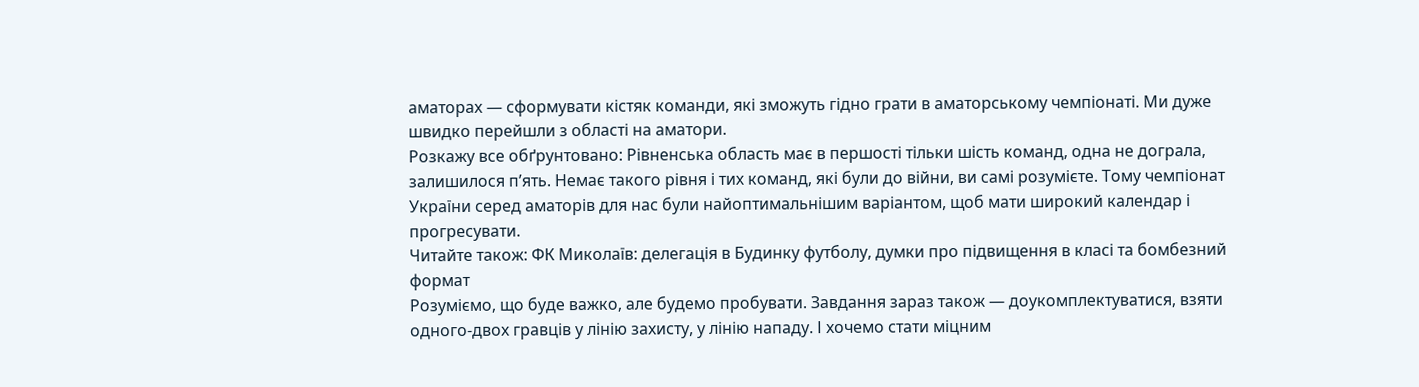аматорах — сформувати кістяк команди, які зможуть гідно грати в аматорському чемпіонаті. Ми дуже швидко перейшли з області на аматори.
Розкажу все обґрунтовано: Рівненська область має в першості тільки шість команд, одна не дограла, залишилося п’ять. Немає такого рівня і тих команд, які були до війни, ви самі розумієте. Тому чемпіонат України серед аматорів для нас були найоптимальнішим варіантом, щоб мати широкий календар і прогресувати.
Читайте також: ФК Миколаїв: делегація в Будинку футболу, думки про підвищення в класі та бомбезний формат
Розуміємо, що буде важко, але будемо пробувати. Завдання зараз також — доукомплектуватися, взяти одного-двох гравців у лінію захисту, у лінію нападу. І хочемо стати міцним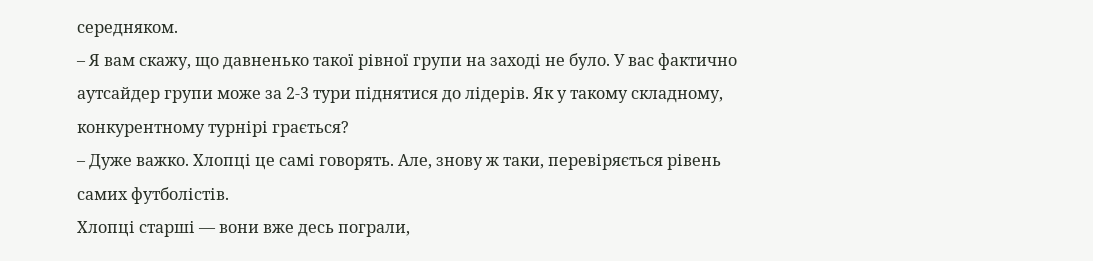середняком.
– Я вам скажу, що давненько такої рівної групи на заході не було. У вас фактично аутсайдер групи може за 2-3 тури піднятися до лідерів. Як у такому складному, конкурентному турнірі грається?
– Дуже важко. Хлопці це самі говорять. Але, знову ж таки, перевіряється рівень самих футболістів.
Хлопці старші — вони вже десь пограли,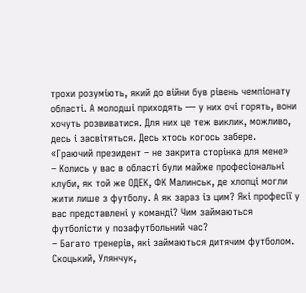трохи розуміють, який до війни був рівень чемпіонату області. А молодші приходять — у них очі горять, вони хочуть розвиватися. Для них це теж виклик, можливо, десь і засвітяться. Десь хтось когось забере.
«Граючий президент – не закрита сторінка для мене»
– Колись у вас в області були майже професіональні клуби, як той же ОДЕК, ФК Малинськ, де хлопці могли жити лише з футболу. А як зараз із цим? Які професії у вас представлені у команді? Чим займаються футболісти у позафутбольний час?
– Багато тренерів, які займаються дитячим футболом. Скоцький, Улянчук,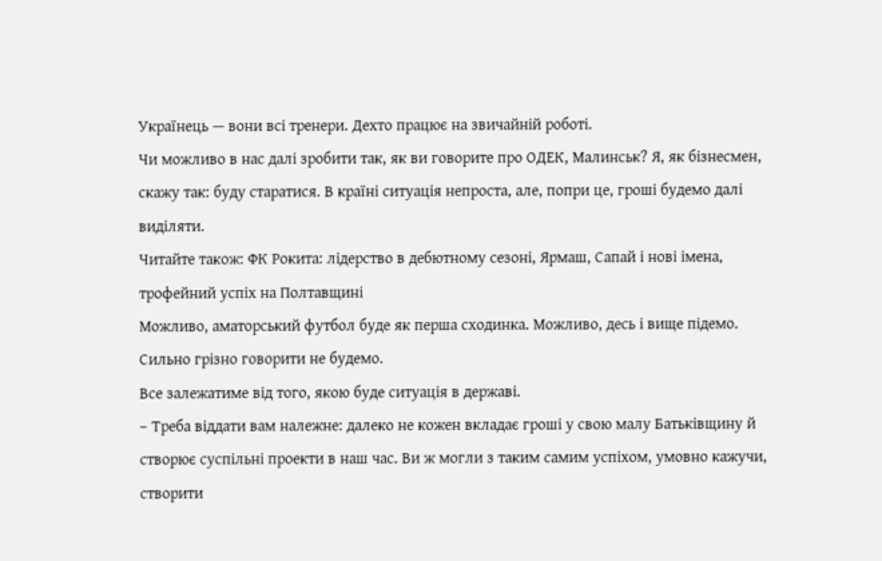Українець — вони всі тренери. Дехто працює на звичайній роботі.
Чи можливо в нас далі зробити так, як ви говорите про ОДЕК, Малинськ? Я, як бізнесмен, скажу так: буду старатися. В країні ситуація непроста, але, попри це, гроші будемо далі виділяти.
Читайте також: ФК Рокита: лідерство в дебютному сезоні, Ярмаш, Сапай і нові імена, трофейний успіх на Полтавщині
Можливо, аматорський футбол буде як перша сходинка. Можливо, десь і вище підемо. Сильно грізно говорити не будемо.
Все залежатиме від того, якою буде ситуація в державі.
– Треба віддати вам належне: далеко не кожен вкладає гроші у свою малу Батьківщину й створює суспільні проекти в наш час. Ви ж могли з таким самим успіхом, умовно кажучи, створити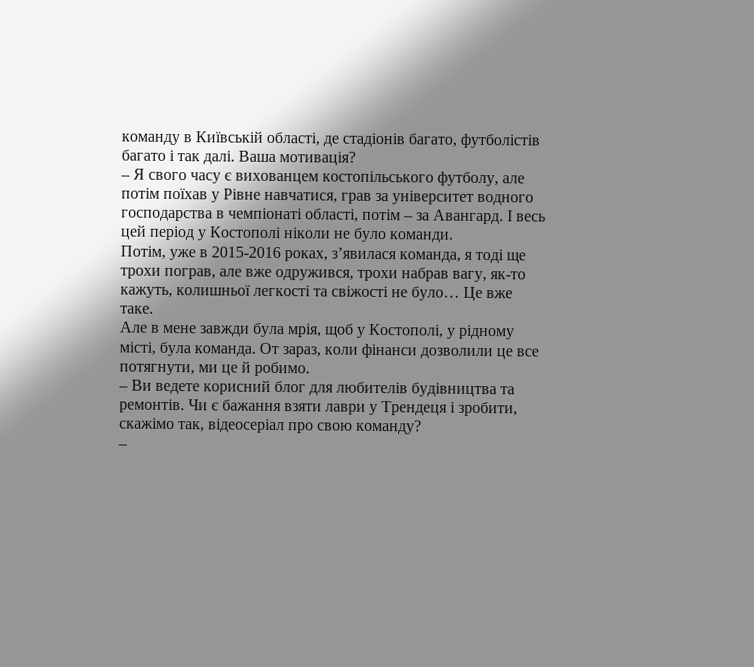команду в Київській області, де стадіонів багато, футболістів багато і так далі. Ваша мотивація?
– Я свого часу є вихованцем костопільського футболу, але потім поїхав у Рівне навчатися, грав за університет водного господарства в чемпіонаті області, потім – за Авангард. І весь цей період у Костополі ніколи не було команди.
Потім, уже в 2015-2016 роках, з’явилася команда, я тоді ще трохи пограв, але вже одружився, трохи набрав вагу, як-то кажуть, колишньої легкості та свіжості не було… Це вже таке.
Але в мене завжди була мрія, щоб у Костополі, у рідному місті, була команда. От зараз, коли фінанси дозволили це все потягнути, ми це й робимо.
– Ви ведете корисний блог для любителів будівництва та ремонтів. Чи є бажання взяти лаври у Трендеця і зробити, скажімо так, відеосеріал про свою команду?
–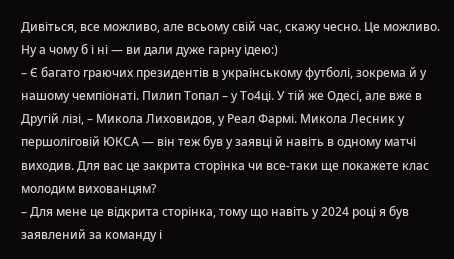Дивіться, все можливо, але всьому свій час, скажу чесно. Це можливо. Ну а чому б і ні — ви дали дуже гарну ідею:)
– Є багато граючих президентів в українському футболі, зокрема й у нашому чемпіонаті. Пилип Топал – у То4ці. У тій же Одесі, але вже в Другій лізі, – Микола Лиховидов, у Реал Фармі. Микола Лесник у першоліговій ЮКСА — він теж був у заявці й навіть в одному матчі виходив. Для вас це закрита сторінка чи все-таки ще покажете клас молодим вихованцям?
– Для мене це відкрита сторінка, тому що навіть у 2024 році я був заявлений за команду і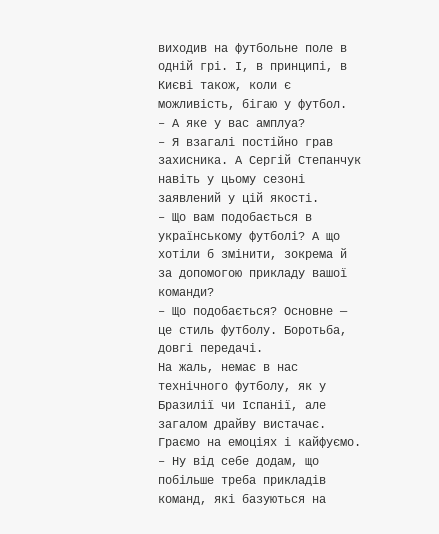виходив на футбольне поле в одній грі. І, в принципі, в Києві також, коли є можливість, бігаю у футбол.
– А яке у вас амплуа?
– Я взагалі постійно грав захисника. А Сергій Степанчук навіть у цьому сезоні заявлений у цій якості.
– Що вам подобається в українському футболі? А що хотіли б змінити, зокрема й за допомогою прикладу вашої команди?
– Що подобається? Основне — це стиль футболу. Боротьба, довгі передачі.
На жаль, немає в нас технічного футболу, як у Бразилії чи Іспанії, але загалом драйву вистачає. Граємо на емоціях і кайфуємо.
– Ну від себе додам, що побільше треба прикладів команд, які базуються на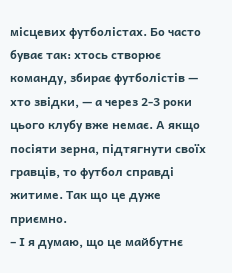місцевих футболістах. Бо часто буває так: хтось створює команду, збирає футболістів — хто звідки, — а через 2-3 роки цього клубу вже немає. А якщо посіяти зерна, підтягнути своїх гравців, то футбол справді житиме. Так що це дуже приємно.
– І я думаю, що це майбутнє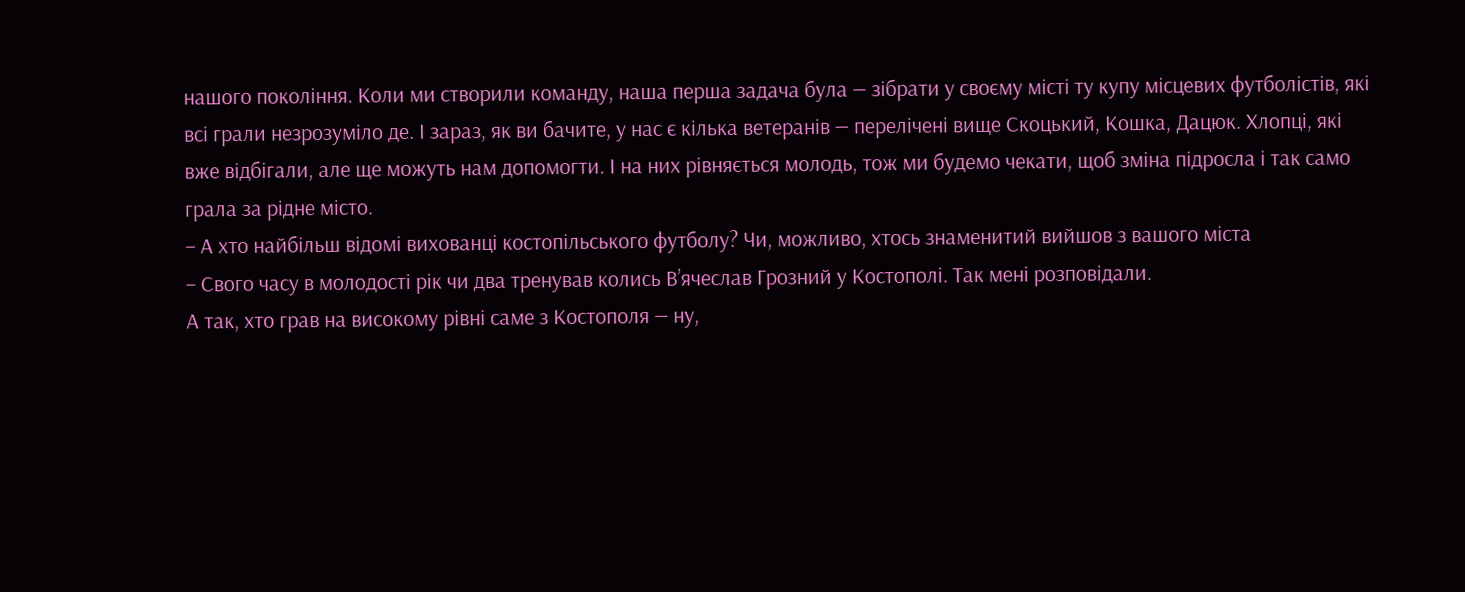нашого покоління. Коли ми створили команду, наша перша задача була — зібрати у своєму місті ту купу місцевих футболістів, які всі грали незрозуміло де. І зараз, як ви бачите, у нас є кілька ветеранів — перелічені вище Скоцький, Кошка, Дацюк. Хлопці, які вже відбігали, але ще можуть нам допомогти. І на них рівняється молодь, тож ми будемо чекати, щоб зміна підросла і так само грала за рідне місто.
– А хто найбільш відомі вихованці костопільського футболу? Чи, можливо, хтось знаменитий вийшов з вашого міста
– Свого часу в молодості рік чи два тренував колись В’ячеслав Грозний у Костополі. Так мені розповідали.
А так, хто грав на високому рівні саме з Костополя — ну,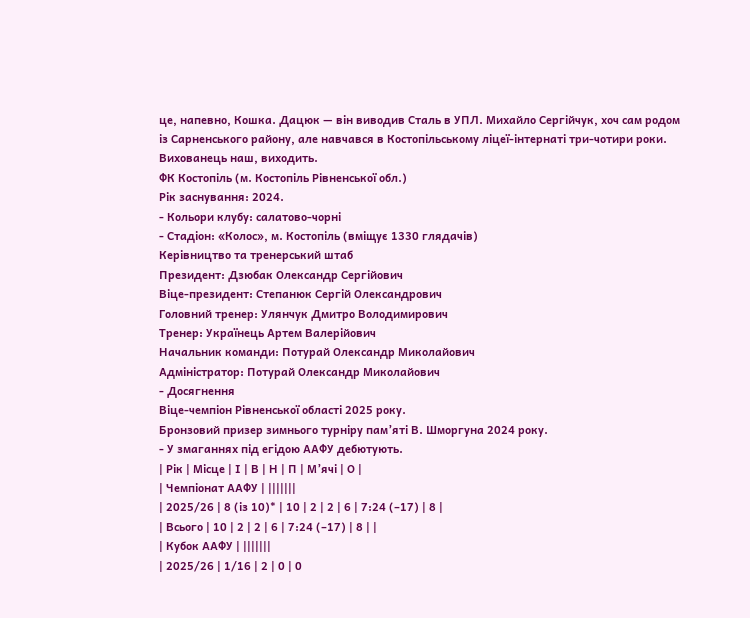це, напевно, Кошка. Дацюк — він виводив Сталь в УПЛ. Михайло Сергійчук, хоч сам родом із Сарненського району, але навчався в Костопільському ліцеї-інтернаті три-чотири роки. Вихованець наш, виходить.
ФК Костопіль (м. Костопіль Рівненської обл.)
Рік заснування: 2024.
- Кольори клубу: салатово-чорні
- Стадіон: «Колос», м. Костопіль (вміщує 1330 глядачів)
Керівництво та тренерський штаб
Президент: Дзюбак Олександр Сергійович
Віце-президент: Степанюк Сергій Олександрович
Головний тренер: Улянчук Дмитро Володимирович
Тренер: Українець Артем Валерійович
Начальник команди: Потурай Олександр Миколайович
Адміністратор: Потурай Олександр Миколайович
- Досягнення
Віце-чемпіон Рівненської області 2025 року.
Бронзовий призер зимнього турніру пам’яті В. Шморгуна 2024 року.
- У змаганнях під егідою ААФУ дебютують.
| Рік | Місце | І | В | Н | П | М’ячі | О |
| Чемпіонат ААФУ | |||||||
| 2025/26 | 8 (із 10)* | 10 | 2 | 2 | 6 | 7:24 (–17) | 8 |
| Всього | 10 | 2 | 2 | 6 | 7:24 (–17) | 8 | |
| Кубок ААФУ | |||||||
| 2025/26 | 1/16 | 2 | 0 | 0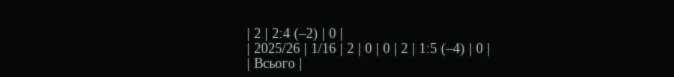| 2 | 2:4 (–2) | 0 |
| 2025/26 | 1/16 | 2 | 0 | 0 | 2 | 1:5 (–4) | 0 |
| Всього |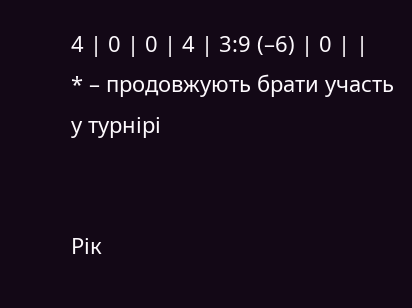4 | 0 | 0 | 4 | 3:9 (–6) | 0 | |
* – продовжують брати участь у турнірі


Рік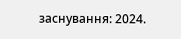заснування: 2024.